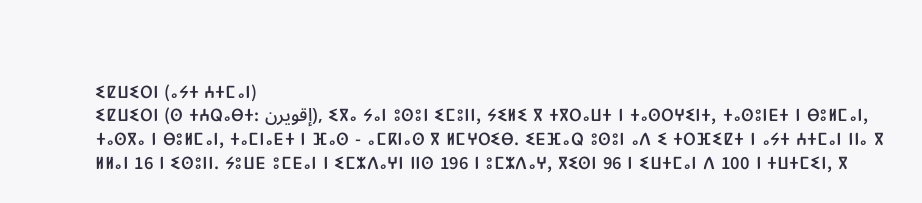ⵉⵇⵡⵉⵔⵏ (ⴰⵢⵜ ⵄⵜⵎⴰⵏ)
ⵉⵇⵡⵉⵔⵏ (ⵙ ⵜⵄⵕⴰⴱⵜ: إقويرن), ⵉⴳⴰ ⵢⴰⵏ ⵓⵙⵓⵏ ⵉⵎⵓⵏⵏ, ⵢⵉⵍⵉ ⴳ ⵜⴳⵔⴰⵡⵜ ⵏ ⵜⴰⵙⵔⵖⵉⵏⵜ, ⵜⴰⵙⵓⵏⴹⵜ ⵏ ⴱⵓⵍⵎⴰⵏ, ⵜⴰⵙⴳⴰ ⵏ ⴱⵓⵍⵎⴰⵏ, ⵜⴰⵎⵏⴰⴹⵜ ⵏ ⴼⴰⵙ - ⴰⵎⴽⵏⴰⵙ ⴳ ⵍⵎⵖⵔⵉⴱ. ⵉⴹⴼⴰⵕ ⵓⵙⵓⵏ ⴰⴷ ⵉ ⵜⵔⴼⵉⵇⵜ ⵏ ⴰⵢⵜ ⵄⵜⵎⴰⵏ ⵏⵏⴰ ⴳ ⵍⵍⴰⵏ 16 ⵏ ⵉⵙⵓⵏⵏ. ⵢⵓⵡⴹ ⵓⵎⴹⴰⵏ ⵏ ⵉⵎⵣⴷⴰⵖⵏ ⵏⵏⵙ 196 ⵏ ⵓⵎⵣⴷⴰⵖ, ⴳⵉⵙⵏ 96 ⵏ ⵉⵡⵜⵎⴰⵏ ⴷ 100 ⵏ ⵜⵡⵜⵎⵉⵏ, ⴳ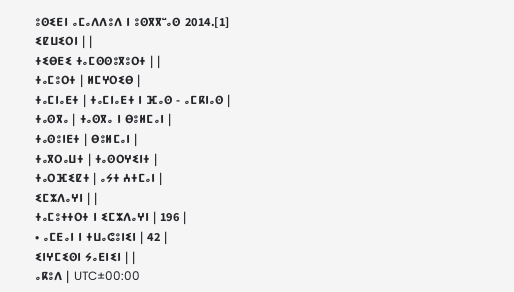ⵓⵙⵉⴹⵏ ⴰⵎⴰⴷⴷⵓⴷ ⵏ ⵓⵙⴳⴳⵯⴰⵙ 2014.[1]
ⵉⵇⵡⵉⵔⵏ | |
ⵜⵉⴱⴹⵉ ⵜⴰⵎⵙⵙⵓⴳⵓⵔⵜ | |
ⵜⴰⵎⵓⵔⵜ | ⵍⵎⵖⵔⵉⴱ |
ⵜⴰⵎⵏⴰⴹⵜ | ⵜⴰⵎⵏⴰⴹⵜ ⵏ ⴼⴰⵙ - ⴰⵎⴽⵏⴰⵙ |
ⵜⴰⵙⴳⴰ | ⵜⴰⵙⴳⴰ ⵏ ⴱⵓⵍⵎⴰⵏ |
ⵜⴰⵙⵓⵏⴹⵜ | ⴱⵓⵍⵎⴰⵏ |
ⵜⴰⴳⵔⴰⵡⵜ | ⵜⴰⵙⵔⵖⵉⵏⵜ |
ⵜⴰⵔⴼⵉⵇⵜ | ⴰⵢⵜ ⵄⵜⵎⴰⵏ |
ⵉⵎⵣⴷⴰⵖⵏ | |
ⵜⴰⵎⵓⵜⵜⵔⵜ ⵏ ⵉⵎⵣⴷⴰⵖⵏ | 196 |
• ⴰⵎⴹⴰⵏ ⵏ ⵜⵡⴰⵛⵓⵏⵉⵏ | 42 |
ⵉⵏⵖⵎⵉⵙⵏ ⵢⴰⴹⵏⵉⵏ | |
ⴰⴽⵓⴷ | UTC±00:00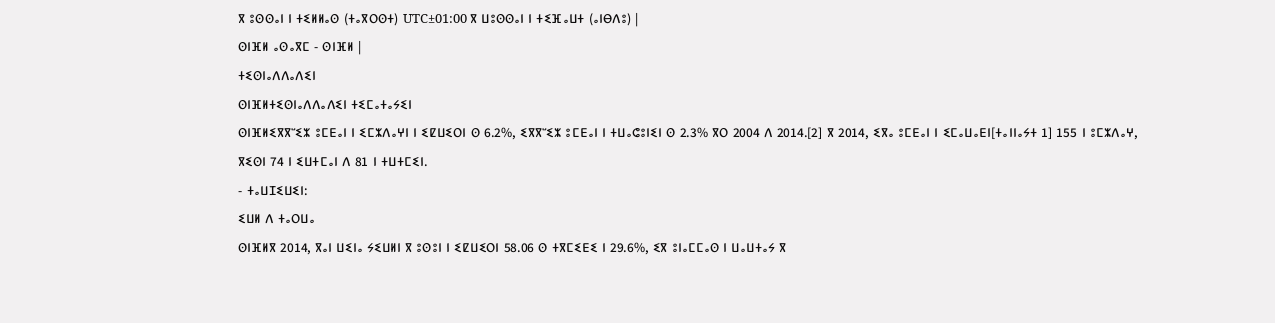ⴳ ⵓⵙⵙⴰⵏ ⵏ ⵜⵉⵍⵍⴰⵙ (ⵜⴰⴳⵔⵙⵜ) UTC±01:00 ⴳ ⵡⵓⵙⵙⴰⵏ ⵏ ⵜⵉⴼⴰⵡⵜ (ⴰⵏⴱⴷⵓ) |
ⵙⵏⴼⵍ ⴰⵙⴰⴳⵎ - ⵙⵏⴼⵍ |
ⵜⵉⵙⵏⴰⴷⴷⴰⴷⵉⵏ
ⵙⵏⴼⵍⵜⵉⵙⵏⴰⴷⴷⴰⴷⵉⵏ ⵜⵉⵎⴰⵜⴰⵢⵉⵏ
ⵙⵏⴼⵍⵉⴳⴳⵯⵉⵣ ⵓⵎⴹⴰⵏ ⵏ ⵉⵎⵣⴷⴰⵖⵏ ⵏ ⵉⵇⵡⵉⵔⵏ ⵙ 6.2%, ⵉⴳⴳⵯⵉⵣ ⵓⵎⴹⴰⵏ ⵏ ⵜⵡⴰⵛⵓⵏⵉⵏ ⵙ 2.3% ⴳⵔ 2004 ⴷ 2014.[2] ⴳ 2014, ⵉⴳⴰ ⵓⵎⴹⴰⵏ ⵏ ⵉⵎⴰⵡⴰⴹⵏ[ⵜⴰⵏⵏⴰⵢⵜ 1] 155 ⵏ ⵓⵎⵣⴷⴰⵖ, ⴳⵉⵙⵏ 74 ⵏ ⵉⵡⵜⵎⴰⵏ ⴷ 81 ⵏ ⵜⵡⵜⵎⵉⵏ.
- ⵜⴰⵡⵊⵉⵡⵉⵏ:
ⵉⵡⵍ ⴷ ⵜⴰⵔⵡⴰ
ⵙⵏⴼⵍⴳ 2014, ⴳⴰⵏ ⵡⵉⵏⴰ ⵢⵉⵡⵍⵏ ⴳ ⵓⵙⵓⵏ ⵏ ⵉⵇⵡⵉⵔⵏ 58.06 ⵙ ⵜⴳⵎⵉⴹⵉ ⵏ 29.6%, ⵉⴳ ⵓⵏⴰⵎⵎⴰⵙ ⵏ ⵡⴰⵡⵜⴰⵢ ⴳ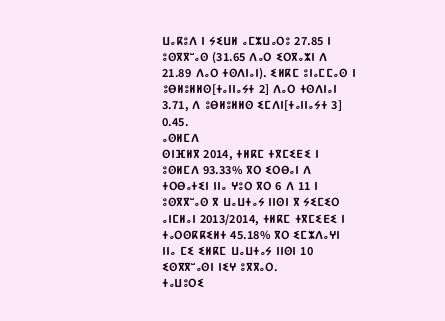ⵡⴰⴽⵓⴷ ⵏ ⵢⵉⵡⵍ ⴰⵎⵣⵡⴰⵔⵓ 27.85 ⵏ ⵓⵙⴳⴳⵯⴰⵙ (31.65 ⴷⴰⵔ ⵉⵔⴳⴰⵣⵏ ⴷ 21.89 ⴷⴰⵔ ⵜⵙⴷⵏⴰⵏ). ⵉⵍⴽⵎ ⵓⵏⴰⵎⵎⴰⵙ ⵏ ⵓⴱⵍⵓⵍⵍⵙ[ⵜⴰⵏⵏⴰⵢⵜ 2] ⴷⴰⵔ ⵜⵙⴷⵏⴰⵏ 3.71, ⴷ ⵓⴱⵍⵓⵍⵍⵙ ⵉⵎⴷⵏ[ⵜⴰⵏⵏⴰⵢⵜ 3] 0.45.
ⴰⵙⵍⵎⴷ
ⵙⵏⴼⵍⴳ 2014, ⵜⵍⴽⵎ ⵜⴳⵎⵉⴹⵉ ⵏ ⵓⵙⵍⵎⴷ 93.33% ⴳⵔ ⵉⵔⴱⴰⵏ ⴷ ⵜⵔⴱⴰⵜⵉⵏ ⵏⵏⴰ ⵖⵓⵔ ⴳⵔ 6 ⴷ 11 ⵏ ⵓⵙⴳⴳⵯⴰⵙ ⴳ ⵡⴰⵡⵜⴰⵢ ⵏⵏⵙⵏ ⴳ ⵢⵉⵎⵉⵔ ⴰⵏⵎⵍⴰⵏ 2013/2014, ⵜⵍⴽⵎ ⵜⴳⵎⵉⴹⵉ ⵏ ⵜⴰⵔⵙⴽⴽⵉⵍⵜ 45.18% ⴳⵔ ⵉⵎⵣⴷⴰⵖⵏ ⵏⵏⴰ ⵎⵉ ⵉⵍⴽⵎ ⵡⴰⵡⵜⴰⵢ ⵏⵏⵙⵏ 10 ⵉⵙⴳⴳⵯⴰⵙⵏ ⵏⵉⵖ ⵓⴳⴳⴰⵔ.
ⵜⴰⵡⵓⵔⵉ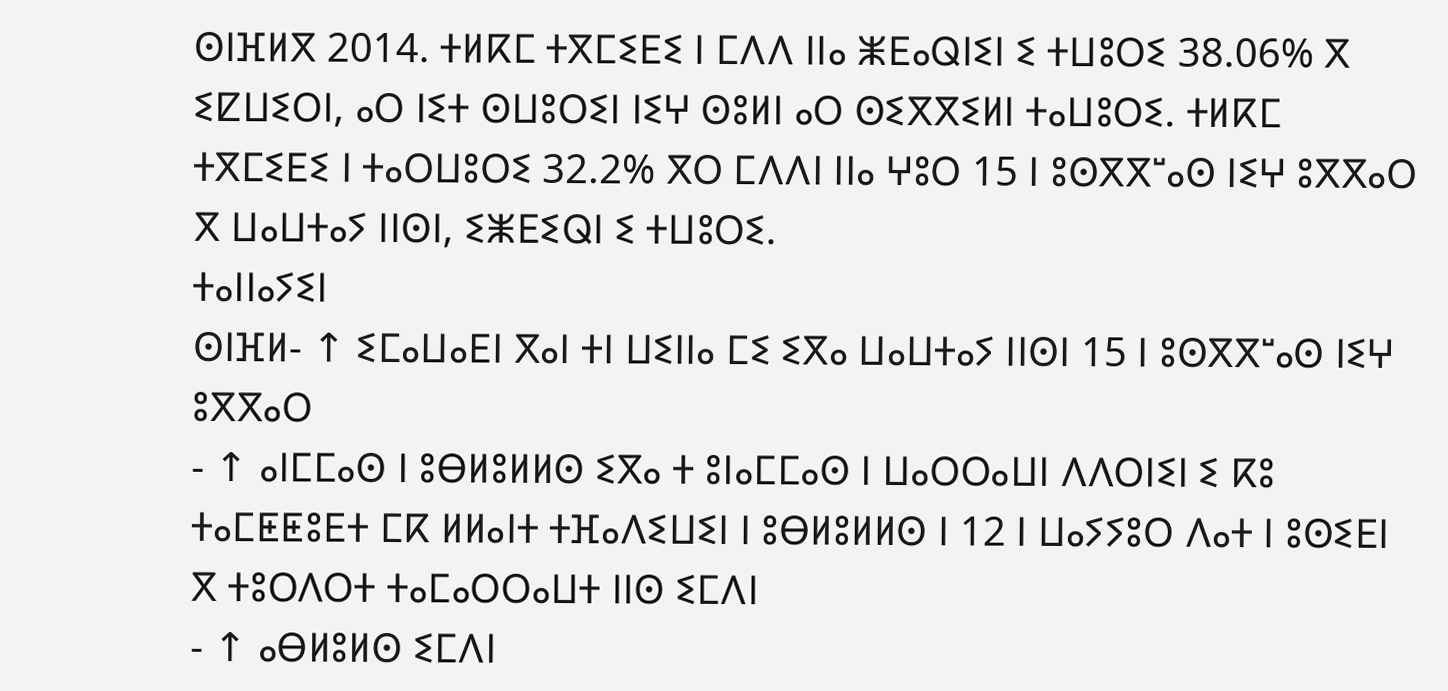ⵙⵏⴼⵍⴳ 2014. ⵜⵍⴽⵎ ⵜⴳⵎⵉⴹⵉ ⵏ ⵎⴷⴷ ⵏⵏⴰ ⵥⴹⴰⵕⵏⵉⵏ ⵉ ⵜⵡⵓⵔⵉ 38.06% ⴳ ⵉⵇⵡⵉⵔⵏ, ⴰⵔ ⵏⵉⵜ ⵙⵡⵓⵔⵉⵏ ⵏⵉⵖ ⵙⵓⵍⵏ ⴰⵔ ⵙⵉⴳⴳⵉⵍⵏ ⵜⴰⵡⵓⵔⵉ. ⵜⵍⴽⵎ ⵜⴳⵎⵉⴹⵉ ⵏ ⵜⴰⵔⵡⵓⵔⵉ 32.2% ⴳⵔ ⵎⴷⴷⵏ ⵏⵏⴰ ⵖⵓⵔ 15 ⵏ ⵓⵙⴳⴳⵯⴰⵙ ⵏⵉⵖ ⵓⴳⴳⴰⵔ ⴳ ⵡⴰⵡⵜⴰⵢ ⵏⵏⵙⵏ, ⵉⵥⴹⵉⵕⵏ ⵉ ⵜⵡⵓⵔⵉ.
ⵜⴰⵏⵏⴰⵢⵉⵏ
ⵙⵏⴼⵍ- ↑ ⵉⵎⴰⵡⴰⴹⵏ ⴳⴰⵏ ⵜⵏ ⵡⵉⵏⵏⴰ ⵎⵉ ⵉⴳⴰ ⵡⴰⵡⵜⴰⵢ ⵏⵏⵙⵏ 15 ⵏ ⵓⵙⴳⴳⵯⴰⵙ ⵏⵉⵖ ⵓⴳⴳⴰⵔ
- ↑ ⴰⵏⵎⵎⴰⵙ ⵏ ⵓⴱⵍⵓⵍⵍⵙ ⵉⴳⴰ ⵜ ⵓⵏⴰⵎⵎⴰⵙ ⵏ ⵡⴰⵔⵔⴰⵡⵏ ⴷⴷⵔⵏⵉⵏ ⵉ ⴽⵓ ⵜⴰⵎⵟⵟⵓⴹⵜ ⵎⴽ ⵍⵍⴰⵏⵜ ⵜⴼⴰⴷⵉⵡⵉⵏ ⵏ ⵓⴱⵍⵓⵍⵍⵙ ⵏ 12 ⵏ ⵡⴰⵢⵢⵓⵔ ⴷⴰⵜ ⵏ ⵓⵙⵉⴹⵏ ⴳ ⵜⵓⵔⴷⵔⵜ ⵜⴰⵎⴰⵔⵔⴰⵡⵜ ⵏⵏⵙ ⵉⵎⴷⵏ
- ↑ ⴰⴱⵍⵓⵍⵙ ⵉⵎⴷⵏ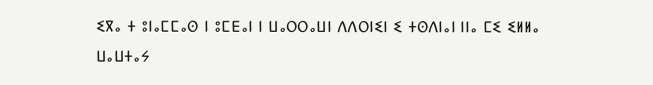ⵉⴳⴰ ⵜ ⵓⵏⴰⵎⵎⴰⵙ ⵏ ⵓⵎⴹⴰⵏ ⵏ ⵡⴰⵔⵔⴰⵡⵏ ⴷⴷⵔⵏⵉⵏ ⵉ ⵜⵙⴷⵏⴰⵏ ⵏⵏⴰ ⵎⵉ ⵉⵍⵍⴰ ⵡⴰⵡⵜⴰⵢ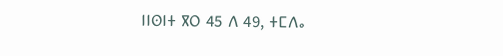ⵏⵏⵙⵏⵜ ⴳⵔ 45 ⴷ 49, ⵜⵎⴷⴰ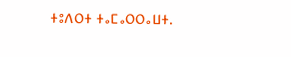ⵜⵓⴷⵔⵜ ⵜⴰⵎⴰⵔⵔⴰⵡⵜ.